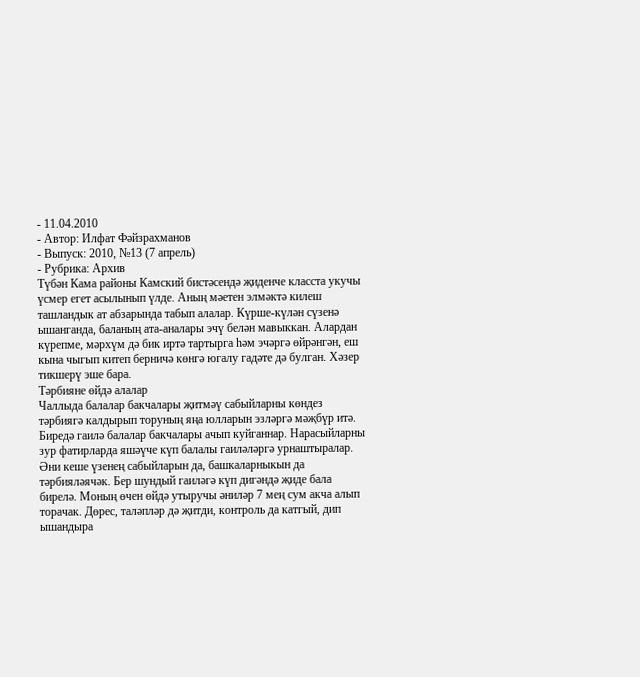- 11.04.2010
- Автор: Илфат Фәйзрахманов
- Выпуск: 2010, №13 (7 апрель)
- Рубрика: Архив
Түбән Кама районы Камский бистәсендә җиденче класста укучы үсмер егет асылынып үлде. Аның мәетен элмәктә килеш ташландык ат абзарында табып алалар. Күрше-күлән сүзенә ышанганда, баланың ата-аналары эчү белән мавыккан. Алардан күрепме, мәрхүм дә бик иртә тартырга һәм эчәргә өйрәнгән, еш кына чыгып китеп берничә көнгә югалу гадәте дә булган. Хәзер тикшерү эше бара.
Тәрбияне өйдә алалар
Чаллыда балалар бакчалары җитмәү сабыйларны көндез тәрбиягә калдырып торуның яңа юлларын эзләргә мәҗбүр итә. Биредә гаилә балалар бакчалары ачып куйганнар. Нарасыйларны зур фатирларда яшәүче күп балалы гаиләләргә урнаштыралар. Әни кеше үзенең сабыйларын да, башкаларныкын да тәрбияләячәк. Бер шундый гаиләгә күп дигәндә җиде бала бирелә. Моның өчен өйдә утыручы әниләр 7 мең сум акча алып торачак. Дөрес, таләпләр дә җитди, контроль да катгый, дип ышандыра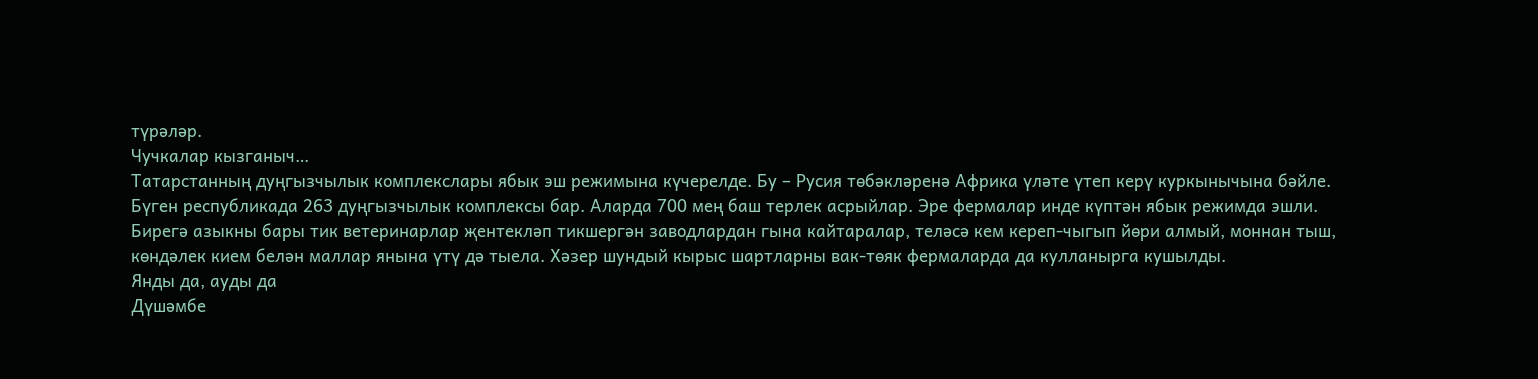түрәләр.
Чучкалар кызганыч…
Татарстанның дуңгызчылык комплекслары ябык эш режимына күчерелде. Бу – Русия төбәкләренә Африка үләте үтеп керү куркынычына бәйле. Бүген республикада 263 дуңгызчылык комплексы бар. Аларда 700 мең баш терлек асрыйлар. Эре фермалар инде күптән ябык режимда эшли. Бирегә азыкны бары тик ветеринарлар җентекләп тикшергән заводлардан гына кайтаралар, теләсә кем кереп-чыгып йөри алмый, моннан тыш, көндәлек кием белән маллар янына үтү дә тыела. Хәзер шундый кырыс шартларны вак-төяк фермаларда да кулланырга кушылды.
Янды да, ауды да
Дүшәмбе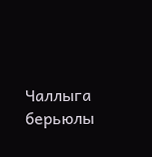Чаллыга берьюлы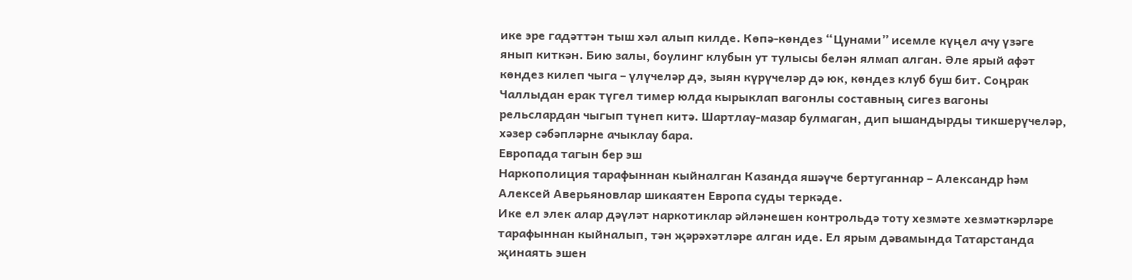ике эре гадәттән тыш хәл алып килде. Көпә-көндез “Цунами” исемле күңел ачу үзәге янып киткән. Бию залы, боулинг клубын ут тулысы белән ялмап алган. Әле ярый афәт көндез килеп чыга – үлүчеләр дә, зыян күрүчеләр дә юк, көндез клуб буш бит. Соңрак Чаллыдан ерак түгел тимер юлда кырыклап вагонлы составның сигез вагоны рельслардан чыгып түнеп китә. Шартлау-мазар булмаган, дип ышандырды тикшерүчеләр, хәзер сәбәпләрне ачыклау бара.
Европада тагын бер эш
Наркополиция тарафыннан кыйналган Казанда яшәүче бертуганнар – Александр һәм Алексей Аверьяновлар шикаятен Европа суды теркәде.
Ике ел элек алар дәүләт наркотиклар әйләнешен контрольдә тоту хезмәте хезмәткәрләре тарафыннан кыйналып, тән җәрәхәтләре алган иде. Ел ярым дәвамында Татарстанда җинаять эшен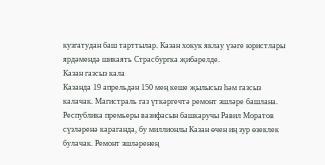кузгатудан баш тарттылар. Казан хокук яклау үзәге юристлары ярдәмендә шикаять Страсбургка җибәрелде.
Казан газсыз кала
Казанда 19 апрельдән 150 мең кеше җылысыз һәм газсыз калачак. Магистраль газ үткәргечтә ремонт эшләре башлана. Республика премьеры вазифасын башкаручы Равил Моратов сүзләренә караганда, бу миллионлы Казан өчен иң зур өзеклек булачак. Ремонт эшләренең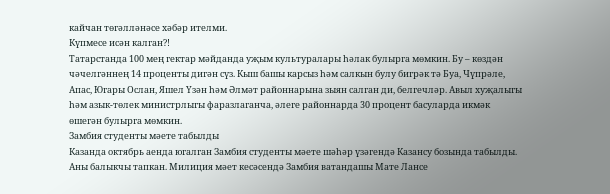кайчан төгәлләнәсе хәбәр ителми.
Күпмесе исән калган?!
Татарстанда 100 мең гектар мәйданда уҗым культуралары һәлак булырга мөмкин. Бу – көздән чәчелгәннең 14 проценты дигән сүз. Кыш башы карсыз һәм салкын булу бигрәк тә Буа, Чүпрәле, Апас, Югары Ослан, Яшел Үзән һәм Әлмәт районнарына зыян салган ди, белгечләр. Авыл хуҗалыгы һәм азык-төлек министрлыгы фаразлаганча, әлеге районнарда 30 процент басуларда икмәк өшегән булырга мөмкин.
Замбия студенты мәете табылды
Казанда октябрь аенда югалган Замбия студенты мәете шәһәр үзәгендә Казансу бозында табылды. Аны балыкчы тапкан. Милиция мәет кесәсендә Замбия ватандашы Мате Лансе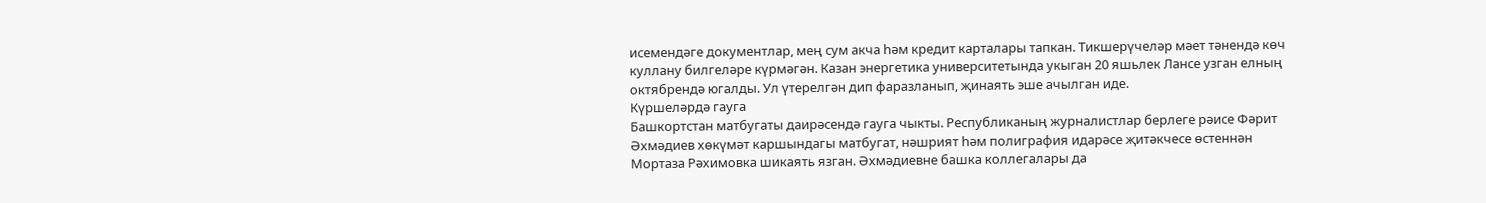исемендәге документлар, мең сум акча һәм кредит карталары тапкан. Тикшерүчеләр мәет тәнендә көч куллану билгеләре күрмәгән. Казан энергетика университетында укыган 20 яшьлек Лансе узган елның октябрендә югалды. Ул үтерелгән дип фаразланып, җинаять эше ачылган иде.
Күршеләрдә гауга
Башкортстан матбугаты даирәсендә гауга чыкты. Республиканың журналистлар берлеге рәисе Фәрит Әхмәдиев хөкүмәт каршындагы матбугат, нәшрият һәм полиграфия идарәсе җитәкчесе өстеннән Мортаза Рәхимовка шикаять язган. Әхмәдиевне башка коллегалары да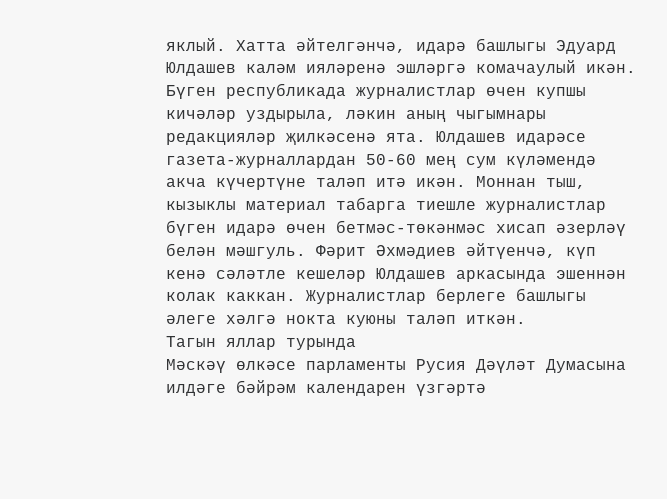яклый. Хатта әйтелгәнчә, идарә башлыгы Эдуард Юлдашев каләм ияләренә эшләргә комачаулый икән. Бүген республикада журналистлар өчен купшы кичәләр уздырыла, ләкин аның чыгымнары редакцияләр җилкәсенә ята. Юлдашев идарәсе газета-журналлардан 50-60 мең сум күләмендә акча күчертүне таләп итә икән. Моннан тыш, кызыклы материал табарга тиешле журналистлар бүген идарә өчен бетмәс-төкәнмәс хисап әзерләү белән мәшгуль. Фәрит Әхмәдиев әйтүенчә, күп кенә сәләтле кешеләр Юлдашев аркасында эшеннән колак каккан. Журналистлар берлеге башлыгы әлеге хәлгә нокта куюны таләп иткән.
Тагын яллар турында
Мәскәү өлкәсе парламенты Русия Дәүләт Думасына илдәге бәйрәм календарен үзгәртә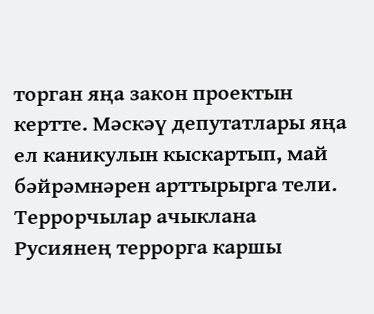торган яңа закон проектын кертте. Мәскәү депутатлары яңа ел каникулын кыскартып, май бәйрәмнәрен арттырырга тели.
Террорчылар ачыклана
Русиянең террорга каршы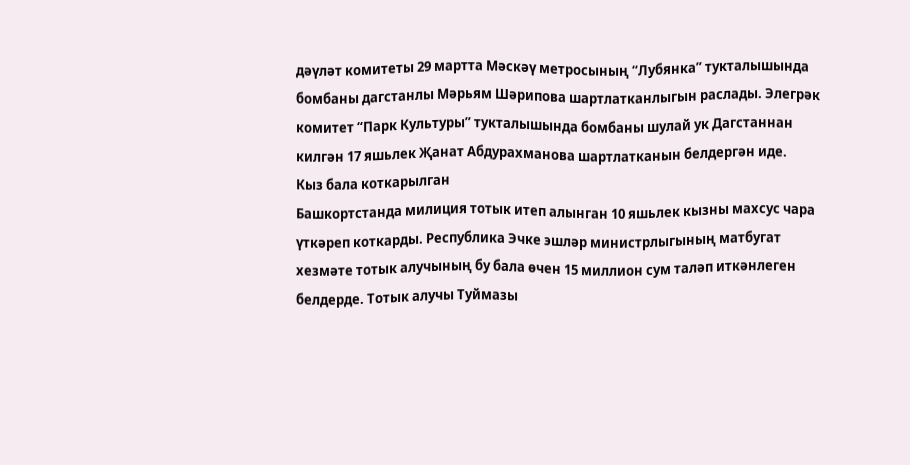дәүләт комитеты 29 мартта Мәскәү метросының “Лубянка” тукталышында бомбаны дагстанлы Мәрьям Шәрипова шартлатканлыгын раслады. Элегрәк комитет “Парк Культуры” тукталышында бомбаны шулай ук Дагстаннан килгән 17 яшьлек Җанат Абдурахманова шартлатканын белдергән иде.
Кыз бала коткарылган
Башкортстанда милиция тотык итеп алынган 10 яшьлек кызны махсус чара үткәреп коткарды. Республика Эчке эшләр министрлыгының матбугат хезмәте тотык алучының бу бала өчен 15 миллион сум таләп иткәнлеген белдерде. Тотык алучы Туймазы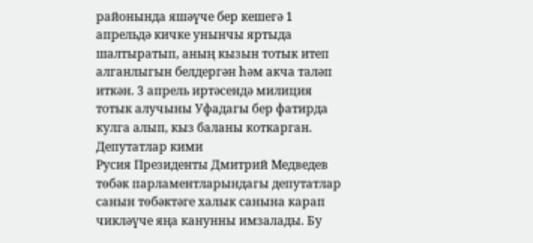районында яшәүче бер кешегә 1 апрельдә кичке унынчы яртыда шалтыратып, аның кызын тотык итеп алганлыгын белдергән һәм акча таләп иткән. 3 апрель иртәсендә милиция тотык алучыны Уфадагы бер фатирда кулга алып, кыз баланы коткарган.
Депутатлар кими
Русия Президенты Дмитрий Медведев төбәк парламентларындагы депутатлар санын төбәктәге халык санына карап чикләүче яңа канунны имзалады. Бу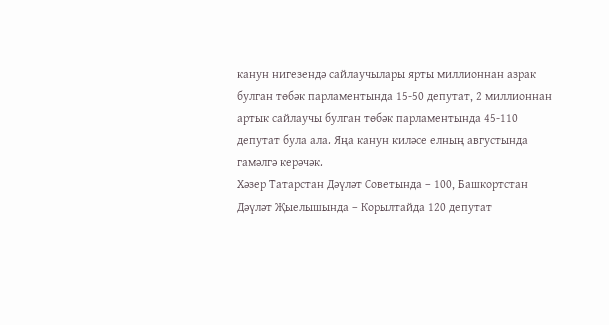канун нигезендә сайлаучылары ярты миллионнан азрак булган төбәк парламентында 15-50 депутат, 2 миллионнан артык сайлаучы булган төбәк парламентында 45-110 депутат була ала. Яңа канун киләсе елның августында гамәлгә керәчәк.
Хәзер Татарстан Дәүләт Советында – 100, Башкортстан Дәүләт Җыелышында – Корылтайда 120 депутат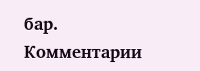бар.
Комментарии